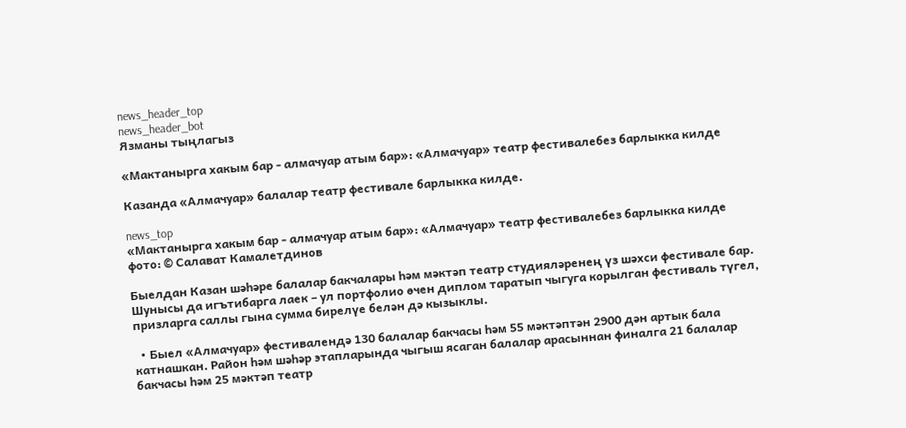news_header_top
news_header_bot
Язманы тыңлагыз

«Мактанырга хакым бар - алмачуар атым бар»: «Алмачуар» театр фестивалебез барлыкка килде

Казанда «Алмачуар» балалар театр фестивале барлыкка килде.

news_top
«Мактанырга хакым бар - алмачуар атым бар»: «Алмачуар» театр фестивалебез барлыкка килде
фото: © Салават Камалетдинов

Быелдан Казан шәһәре балалар бакчалары һәм мәктәп театр студияләренең үз шәхси фестивале бар. Шунысы да игътибарга лаек – ул портфолио өчен диплом таратып чыгуга корылган фестиваль түгел, призларга саллы гына сумма бирелүе белән дә кызыклы.

  • Быел «Алмачуар» фестивалендә 130 балалар бакчасы һәм 55 мәктәптән 2900 дән артык бала катнашкан. Район һәм шәһәр этапларында чыгыш ясаган балалар арасыннан финалга 21 балалар бакчасы һәм 25 мәктәп театр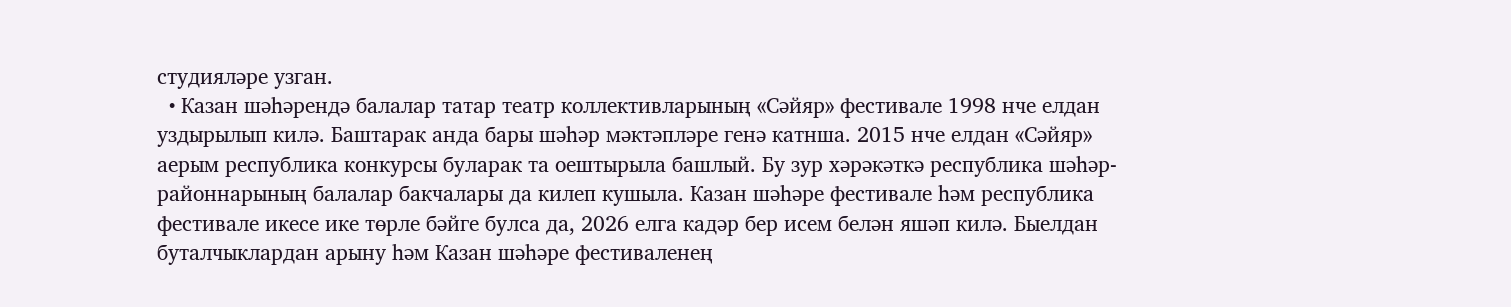студияләре узган.
  • Казан шәһәрендә балалар татар театр коллективларының «Сәйяр» фестивале 1998 нче елдан уздырылып килә. Баштарак анда бары шәһәр мәктәпләре генә катнша. 2015 нче елдан «Сәйяр» аерым республика конкурсы буларак та оештырыла башлый. Бу зур хәрәкәткә республика шәһәр-районнарының балалар бакчалары да килеп кушыла. Казан шәһәре фестивале һәм республика фестивале икесе ике төрле бәйге булса да, 2026 елга кадәр бер исем белән яшәп килә. Быелдан буталчыклардан арыну һәм Казан шәһәре фестиваленең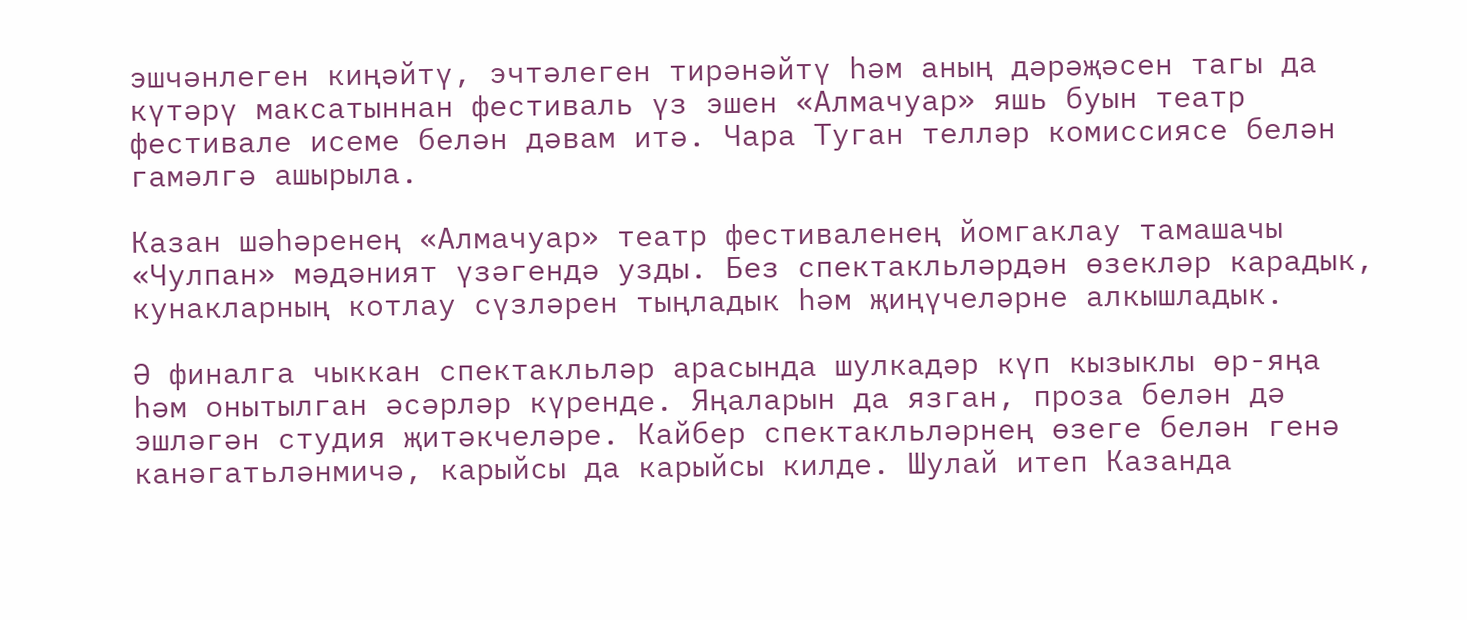эшчәнлеген киңәйтү, эчтәлеген тирәнәйтү һәм аның дәрәҗәсен тагы да күтәрү максатыннан фестиваль үз эшен «Алмачуар» яшь буын театр фестивале исеме белән дәвам итә. Чара Туган телләр комиссиясе белән гамәлгә ашырыла.

Казан шәһәренең «Алмачуар» театр фестиваленең йомгаклау тамашачы «Чулпан» мәдәният үзәгендә узды. Без спектакльләрдән өзекләр карадык, кунакларның котлау сүзләрен тыңладык һәм җиңүчеләрне алкышладык.

Ә финалга чыккан спектакльләр арасында шулкадәр күп кызыклы өр-яңа һәм онытылган әсәрләр күренде. Яңаларын да язган, проза белән дә эшләгән студия җитәкчеләре. Кайбер спектакльләрнең өзеге белән генә канәгатьләнмичә, карыйсы да карыйсы килде. Шулай итеп Казанда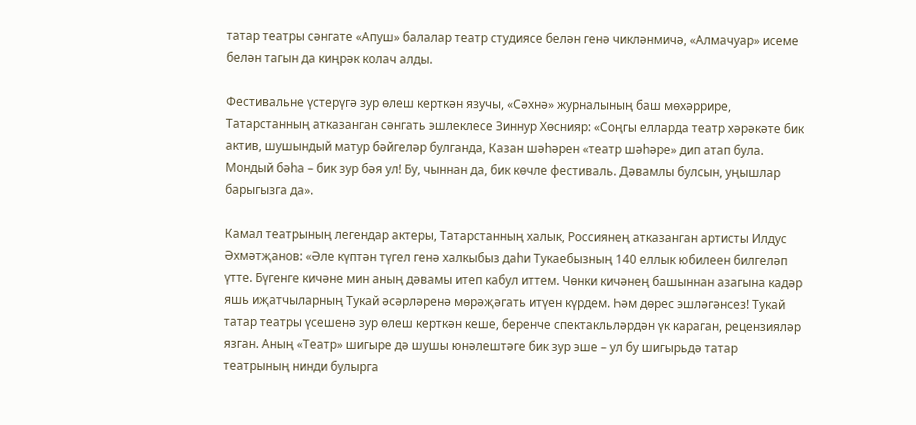татар театры сәнгате «Апуш» балалар театр студиясе белән генә чикләнмичә, «Алмачуар» исеме белән тагын да киңрәк колач алды.

Фестивальне үстерүгә зур өлеш керткән язучы, «Сәхнә» журналының баш мөхәррире, Татарстанның атказанган сәнгать эшлеклесе Зиннур Хөснияр: «Соңгы елларда театр хәрәкәте бик актив, шушындый матур бәйгеләр булганда, Казан шәһәрен «театр шәһәре» дип атап була. Мондый бәһа – бик зур бәя ул! Бу, чыннан да, бик көчле фестиваль. Дәвамлы булсын, уңышлар барыгызга да».

Камал театрының легендар актеры, Татарстанның халык, Россиянең атказанган артисты Илдус Әхмәтҗанов: «Әле күптән түгел генә халкыбыз даһи Тукаебызның 140 еллык юбилеен билгеләп үтте. Бүгенге кичәне мин аның дәвамы итеп кабул иттем. Чөнки кичәнең башыннан азагына кадәр яшь иҗатчыларның Тукай әсәрләренә мөрәҗәгать итүен күрдем. Һәм дөрес эшләгәнсез! Тукай татар театры үсешенә зур өлеш керткән кеше, беренче спектакльләрдән үк караган, рецензияләр язган. Аның «Театр» шигыре дә шушы юнәлештәге бик зур эше – ул бу шигырьдә татар театрының нинди булырга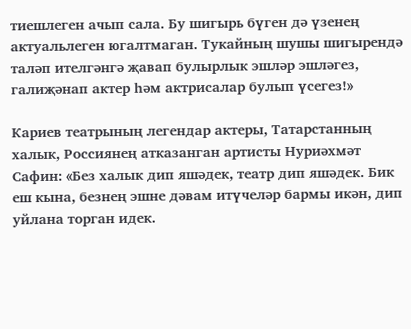тиешлеген ачып сала. Бу шигырь бүген дә үзенең актуальлеген югалтмаган. Тукайның шушы шигырендә таләп ителгәнгә җавап булырлык эшләр эшләгез, галиҗәнап актер һәм актрисалар булып үсегез!»

Кариев театрының легендар актеры, Татарстанның халык, Россиянең атказанган артисты Нуриәхмәт Сафин: «Без халык дип яшәдек, театр дип яшәдек. Бик еш кына, безнең эшне дәвам итүчеләр бармы икән, дип уйлана торган идек.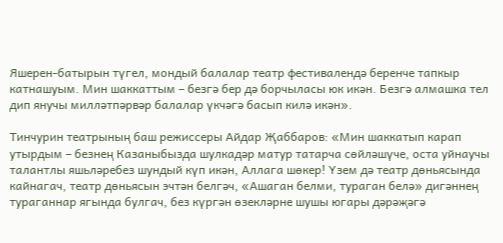Яшерен-батырын түгел, мондый балалар театр фестивалендә беренче тапкыр катнашуым. Мин шаккаттым – безгә бер дә борчыласы юк икән. Безгә алмашка тел дип янучы милләтпәрвәр балалар үкчәгә басып килә икән».

Тинчурин театрының баш режиссеры Айдар Җаббаров: «Мин шаккатып карап утырдым – безнең Казаныбызда шулкадәр матур татарча сөйләшүче, оста уйнаучы талантлы яшьләребез шундый күп икән, Аллага шөкер! Үзем дә театр дөньясында кайнагач, театр дөньясын эчтән белгәч, «Ашаган белми, тураган белә» дигәннең тураганнар ягында булгач, без күргән өзекләрне шушы югары дәрәҗәгә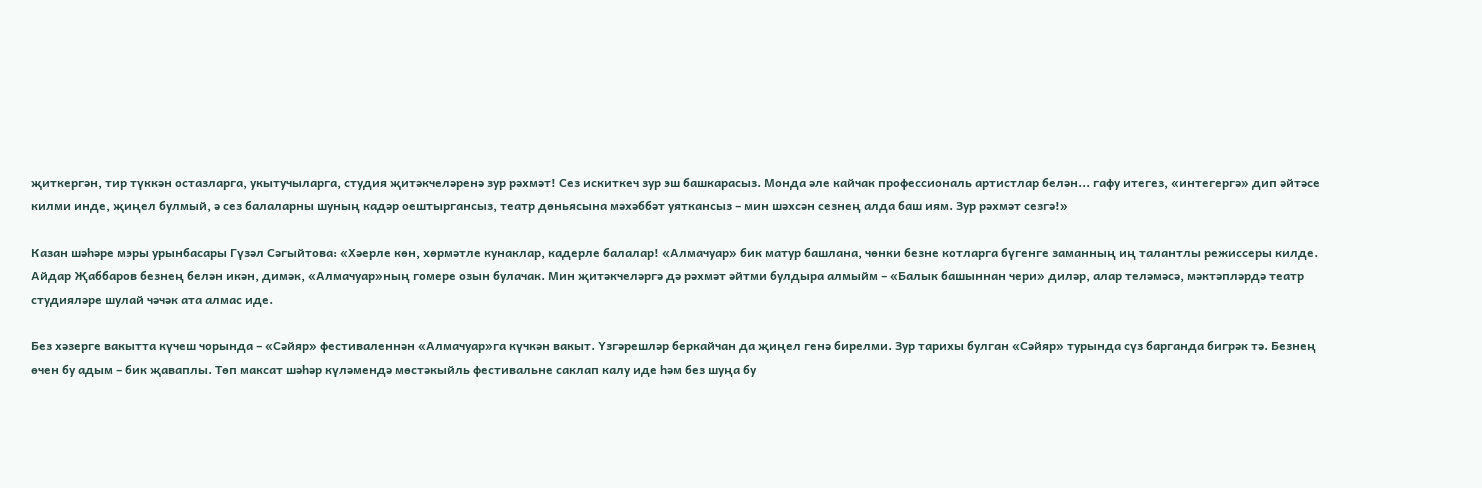җиткергән, тир түккән остазларга, укытучыларга, студия җитәкчеләренә зур рәхмәт! Сез искиткеч зур эш башкарасыз. Монда әле кайчак профессиональ артистлар белән... гафу итегез, «интегергә» дип әйтәсе килми инде, җиңел булмый, ә сез балаларны шуның кадәр оештыргансыз, театр дөньясына мәхәббәт уяткансыз – мин шәхсән сезнең алда баш иям. Зур рәхмәт сезгә!»

Казан шәһәре мэры урынбасары Гүзәл Сәгыйтова: «Хәерле көн, хөрмәтле кунаклар, кадерле балалар! «Алмачуар» бик матур башлана, чөнки безне котларга бүгенге заманның иң талантлы режиссеры килде. Айдар Җаббаров безнең белән икән, димәк, «Алмачуар»ның гомере озын булачак. Мин җитәкчеләргә дә рәхмәт әйтми булдыра алмыйм – «Балык башыннан чери» диләр, алар теләмәсә, мәктәпләрдә театр студияләре шулай чәчәк ата алмас иде.

Без хәзерге вакытта күчеш чорында – «Сәйяр» фестиваленнән «Алмачуар»га күчкән вакыт. Үзгәрешләр беркайчан да җиңел генә бирелми. Зур тарихы булган «Сәйяр» турында сүз барганда бигрәк тә. Безнең өчен бу адым – бик җаваплы. Төп максат шәһәр күләмендә мөстәкыйль фестивальне саклап калу иде һәм без шуңа бу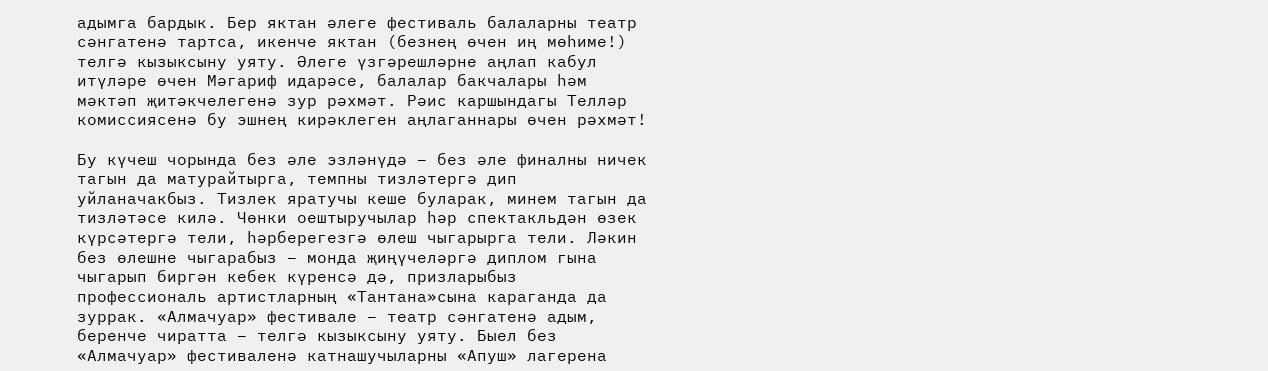адымга бардык. Бер яктан әлеге фестиваль балаларны театр сәнгатенә тартса, икенче яктан (безнең өчен иң мөһиме!) телгә кызыксыну уяту. Әлеге үзгәрешләрне аңлап кабул итүләре өчен Мәгариф идарәсе, балалар бакчалары һәм мәктәп җитәкчелегенә зур рәхмәт. Рәис каршындагы Телләр комиссиясенә бу эшнең кирәклеген аңлаганнары өчен рәхмәт!

Бу күчеш чорында без әле эзләнүдә – без әле финалны ничек тагын да матурайтырга, темпны тизләтергә дип уйланачакбыз. Тизлек яратучы кеше буларак, минем тагын да тизләтәсе килә. Чөнки оештыручылар һәр спектакльдән өзек күрсәтергә тели, һәрберегезгә өлеш чыгарырга тели. Ләкин без өлешне чыгарабыз – монда җиңүчеләргә диплом гына чыгарып биргән кебек күренсә дә, призларыбыз профессиональ артистларның «Тантана»сына караганда да зуррак. «Алмачуар» фестивале – театр сәнгатенә адым, беренче чиратта – телгә кызыксыну уяту. Быел без «Алмачуар» фестиваленә катнашучыларны «Апуш» лагерена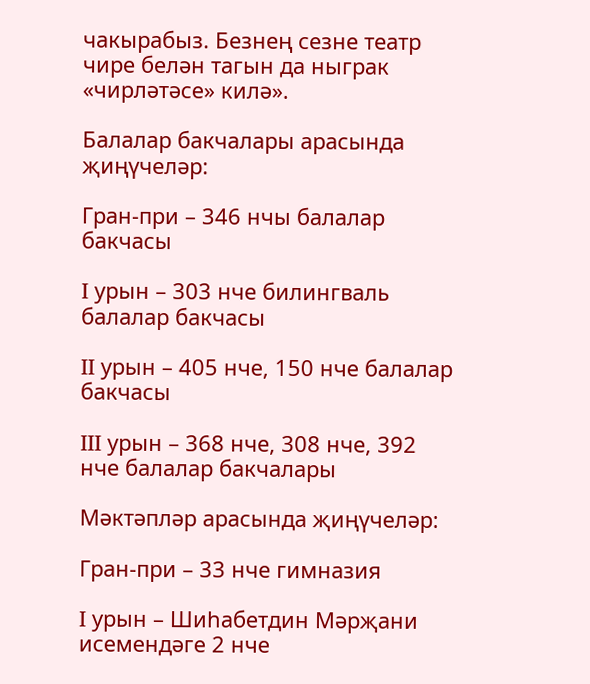чакырабыз. Безнең сезне театр чире белән тагын да ныграк «чирләтәсе» килә».

Балалар бакчалары арасында җиңүчеләр:

Гран-при – 346 нчы балалар бакчасы

I урын – 303 нче билингваль балалар бакчасы

II урын – 405 нче, 150 нче балалар бакчасы

III урын – 368 нче, 308 нче, 392 нче балалар бакчалары

Мәктәпләр арасында җиңүчеләр:

Гран-при – 33 нче гимназия

I урын – Шиһабетдин Мәрҗани исемендәге 2 нче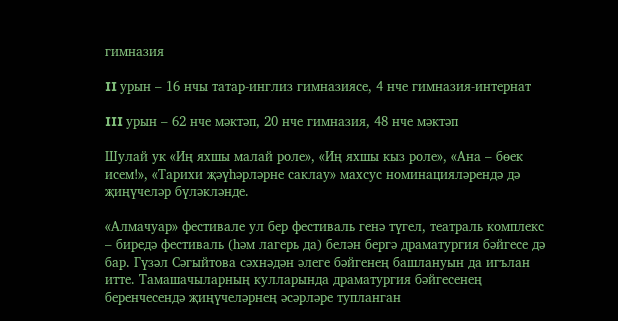гимназия

II урын – 16 нчы татар-инглиз гимназиясе, 4 нче гимназия-интернат

III урын – 62 нче мәктәп, 20 нче гимназия, 48 нче мәктәп

Шулай ук «Иң яхшы малай роле», «Иң яхшы кыз роле», «Ана – бөек исем!», «Тарихи җәүһәрләрне саклау» махсус номинацияләрендә дә җиңүчеләр бүләкләнде.

«Алмачуар» фестивале ул бер фестиваль генә түгел, театраль комплекс – биредә фестиваль (һәм лагерь да) белән бергә драматургия бәйгесе дә бар. Гүзәл Сәгыйтова сәхнәдән әлеге бәйгенең башлануын да игълан итте. Тамашачыларның кулларында драматургия бәйгесенең беренчесендә җиңүчеләрнең әсәрләре тупланган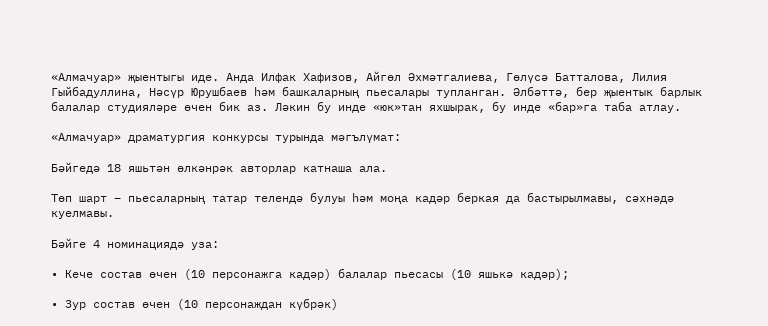«Алмачуар» җыентыгы иде. Анда Илфак Хафизов, Айгөл Әхмәтгалиева, Гөлүсә Батталова, Лилия Гыйбадуллина, Нәсүр Юрушбаев һәм башкаларның пьесалары тупланган. Әлбәттә, бер җыентык барлык балалар студияләре өчен бик аз. Ләкин бу инде «юк»тан яхшырак, бу инде «бар»га таба атлау.

«Алмачуар» драматургия конкурсы турында мәгълүмат:

Бәйгедә 18 яшьтән өлкәнрәк авторлар катнаша ала.

Төп шарт – пьесаларның татар телендә булуы һәм моңа кадәр беркая да бастырылмавы, сәхнәдә куелмавы.

Бәйге 4 номинациядә уза:

• Кече состав өчен (10 персонажга кадәр) балалар пьесасы (10 яшькә кадәр);

• Зур состав өчен (10 персонаждан күбрәк)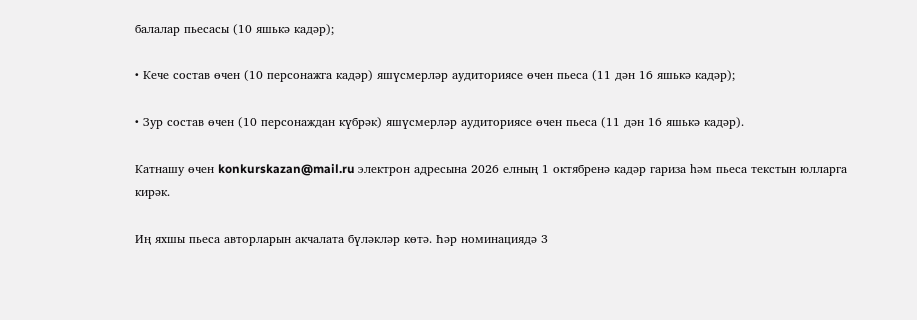балалар пьесасы (10 яшькә кадәр);

• Кече состав өчен (10 персонажга кадәр) яшүсмерләр аудиториясе өчен пьеса (11 дән 16 яшькә кадәр);

• Зур состав өчен (10 персонаждан күбрәк) яшүсмерләр аудиториясе өчен пьеса (11 дән 16 яшькә кадәр).

Катнашу өчен konkurskazan@mail.ru электрон адресына 2026 елның 1 октябренә кадәр гариза һәм пьеса текстын юлларга кирәк.

Иң яхшы пьеса авторларын акчалата бүләкләр көтә. Һәр номинациядә 3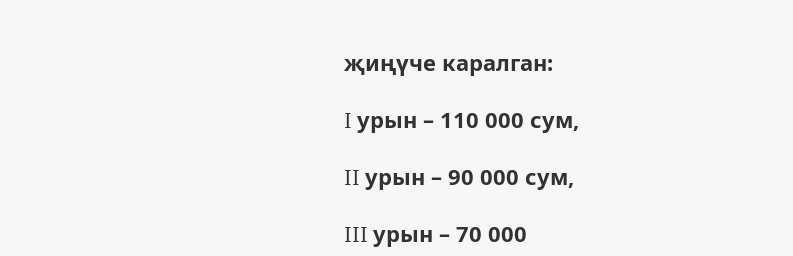җиңүче каралган:

I урын – 110 000 сум,

II урын – 90 000 сум,

III урын – 70 000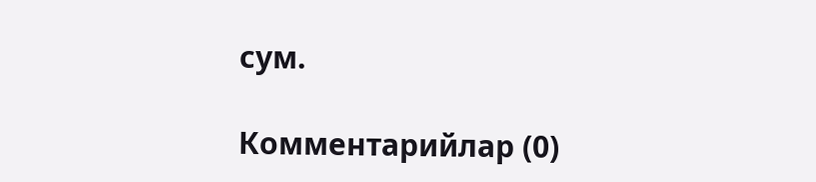сум.

Комментарийлар (0)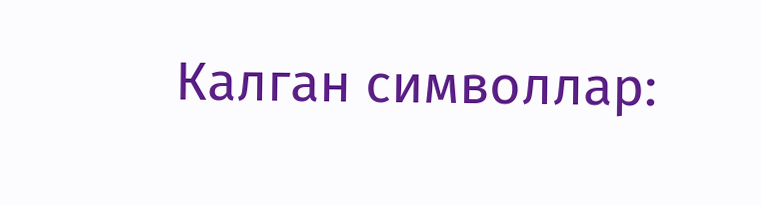Калган символлар: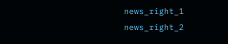news_right_1
news_right_2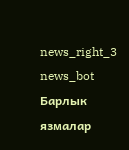news_right_3
news_bot
Барлык язмалар